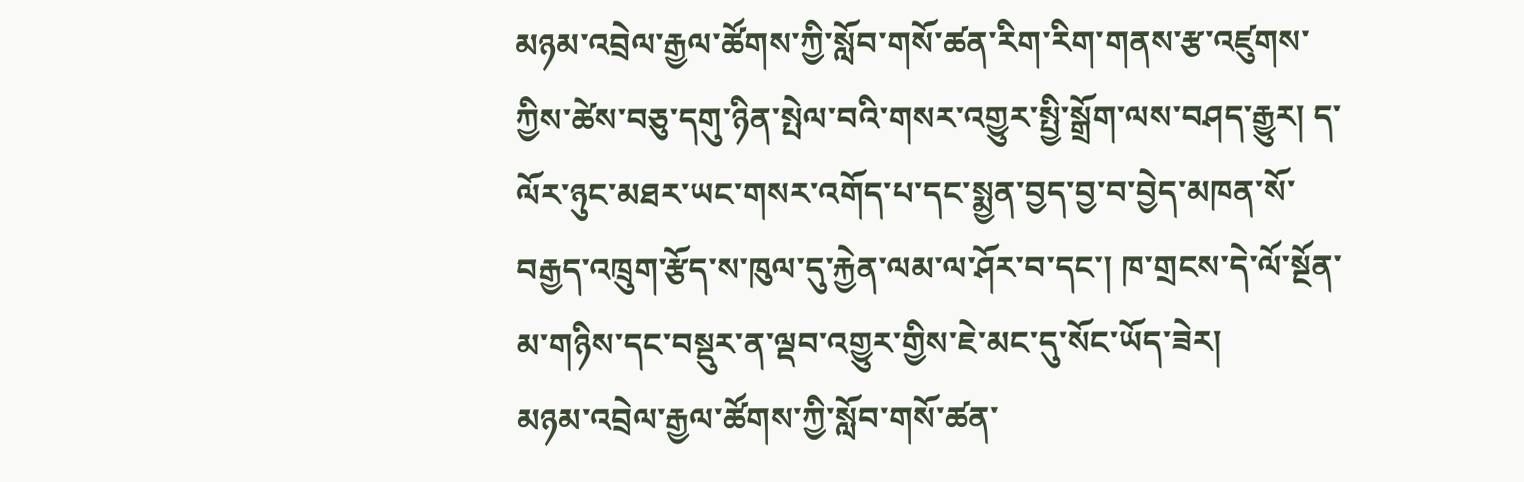མཉམ་འབྲེལ་རྒྱལ་ཚོགས་ཀྱི་སློབ་གསོ་ཚན་རིག་རིག་གནས་རྩ་འཛུགས་ཀྱིས་ཚེས་བཅུ་དགུ་ཉིན་སྤེལ་བའི་གསར་འགྱུར་སྤྱི་སྒྲོག་ལས་བཤད་རྒྱུར། ད་ལོར་ཉུང་མཐར་ཡང་གསར་འགོད་པ་དང་སྨྱན་བྱད་བྱ་བ་བྱེད་མཁན་སོ་བརྒྱད་འཁྲུག་རྩོད་ས་ཁུལ་དུ་རྐྱེན་ལམ་ལ་ཤོར་བ་དང་། ཁ་གྲངས་དེ་ལོ་སྔོན་མ་གཉིས་དང་བསྡུར་ན་ལྡབ་འགྱུར་གྱིས་ཇེ་མང་དུ་སོང་ཡོད་ཟེར།
མཉམ་འབྲེལ་རྒྱལ་ཚོགས་ཀྱི་སློབ་གསོ་ཚན་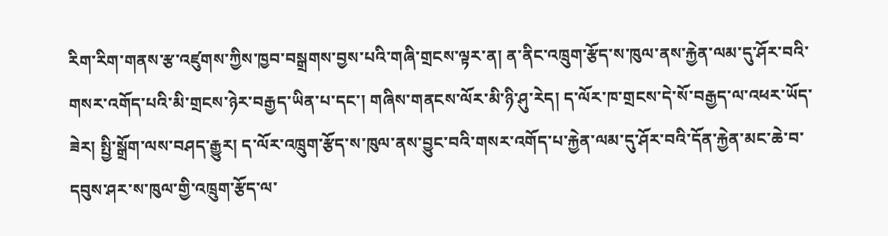རིག་རིག་གནས་རྩ་འཛུགས་ཀྱིས་ཁྱབ་བསྒྲགས་བྱས་པའི་གཞི་གྲངས་ལྟར་ན། ན་ནིང་འཁྲུག་རྩོད་ས་ཁུལ་ནས་རྐྱེན་ལམ་དུ་ཤོར་བའི་གསར་འགོད་པའི་མི་གྲངས་ཉེར་བརྒྱད་ཡིན་པ་དང་། གཞིས་གནངས་ལོར་མི་ཉི་ཤུ་རེད། ད་ལོར་ཁ་གྲངས་དེ་སོ་བརྒྱད་ལ་འཕར་ཡོད་ཟེར། སྤྱི་སྒྲོག་ལས་བཤད་རྒྱུར། ད་ལོར་འཁྲུག་རྩོད་ས་ཁུལ་ནས་བྱུང་བའི་གསར་འགོད་པ་རྐྱེན་ལམ་དུ་ཤོར་བའི་དོན་རྐྱེན་མང་ཆེ་བ་དབུས་ཤར་ས་ཁུལ་གྱི་འཁྲུག་རྩོད་ལ་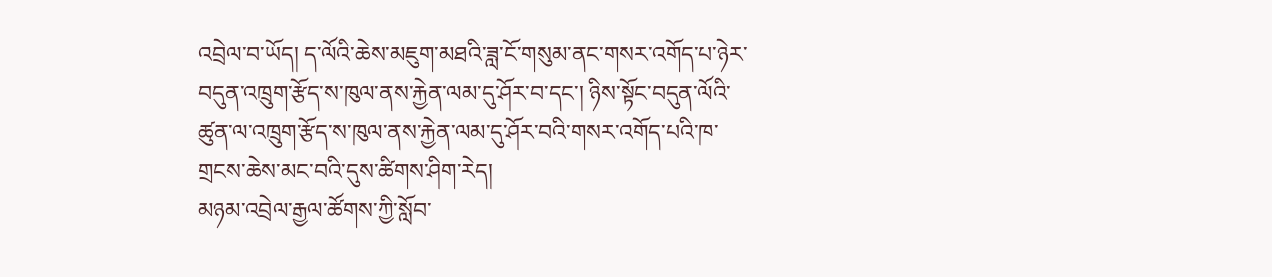འབྲེལ་བ་ཡོད། ད་ལོའི་ཆེས་མཇུག་མཐའི་ཟླ་ངོ་གསུམ་ནང་གསར་འགོད་པ་ཉེར་བདུན་འཁྲུག་རྩོད་ས་ཁུལ་ནས་རྐྱེན་ལམ་དུ་ཤོར་བ་དང་། ཉིས་སྟོང་བདུན་ལོའི་ཚུན་ལ་འཁྲུག་རྩོད་ས་ཁུལ་ནས་རྐྱེན་ལམ་དུ་ཤོར་བའི་གསར་འགོད་པའི་ཁ་གྲངས་ཆེས་མང་བའི་དུས་ཚིགས་ཤིག་རེད།
མཉམ་འབྲེལ་རྒྱལ་ཚོགས་ཀྱི་སློབ་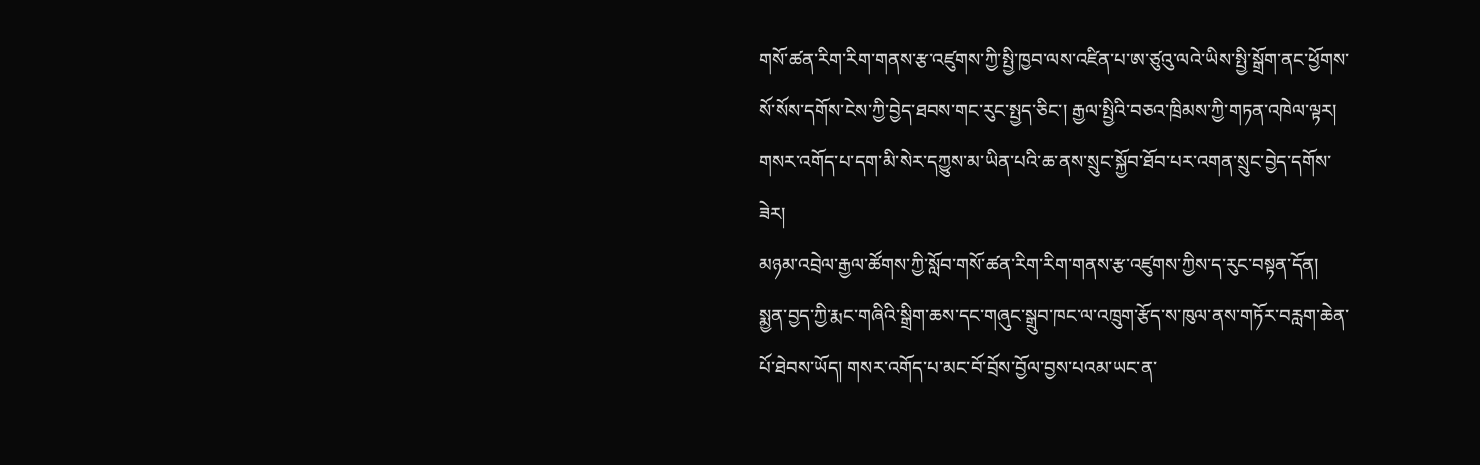གསོ་ཚན་རིག་རིག་གནས་རྩ་འཛུགས་ཀྱི་སྤྱི་ཁྱབ་ལས་འཛིན་པ་ཨ་ཙུའུ་ལའེ་ཡིས་སྤྱི་སྒྲོག་ནང་ཕྱོགས་སོ་སོས་དགོས་ངེས་ཀྱི་བྱེད་ཐབས་གང་རུང་སྤྱད་ཅིང་། རྒྱལ་སྤྱིའི་བཅའ་ཁྲིམས་ཀྱི་གཏན་འཁེལ་ལྟར། གསར་འགོད་པ་དག་མི་སེར་དཀྱུས་མ་ཡིན་པའི་ཆ་ནས་སྲུང་སྐྱོབ་ཐོབ་པར་འགན་སྲུང་བྱེད་དགོས་ཟེར།
མཉམ་འབྲེལ་རྒྱལ་ཚོགས་ཀྱི་སློབ་གསོ་ཚན་རིག་རིག་གནས་རྩ་འཛུགས་ཀྱིས་ད་རུང་བསྟན་དོན། སྨྱན་བྱད་ཀྱི་རྨང་གཞིའི་སྒྲིག་ཆས་དང་གཞུང་སྒྲུབ་ཁང་ལ་འཁྲུག་རྩོད་ས་ཁུལ་ནས་གཏོར་བརླག་ཆེན་པོ་ཐེབས་ཡོད། གསར་འགོད་པ་མང་བོ་བྲོས་བྱོལ་བྱས་པའམ་ཡང་ན་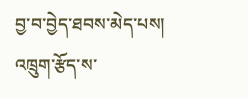བྱ་བ་བྱེད་ཐབས་མེད་པས། འཁྲུག་རྩོད་ས་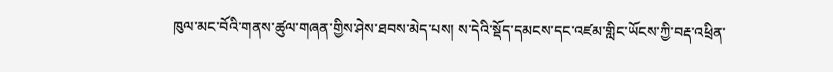ཁུལ་མང་བོའི་གནས་ཚུལ་གཞན་གྱིས་ཤེས་ཐབས་མེད་པས། ས་དེའི་སྡོད་དམངས་དང་འཛམ་གླིང་ཡོངས་ཀྱི་བརྡ་འཕྲིན་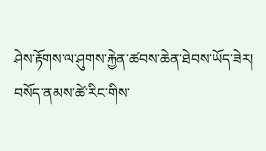ཤེས་རྟོགས་ལ་ཤུགས་རྐྱེན་ཚབས་ཆེན་ཐེབས་ཡོད་ཟེར།
བསོད་ནམས་ཚེ་རིང་གིས་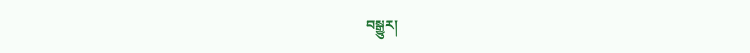བསྒྱུར།